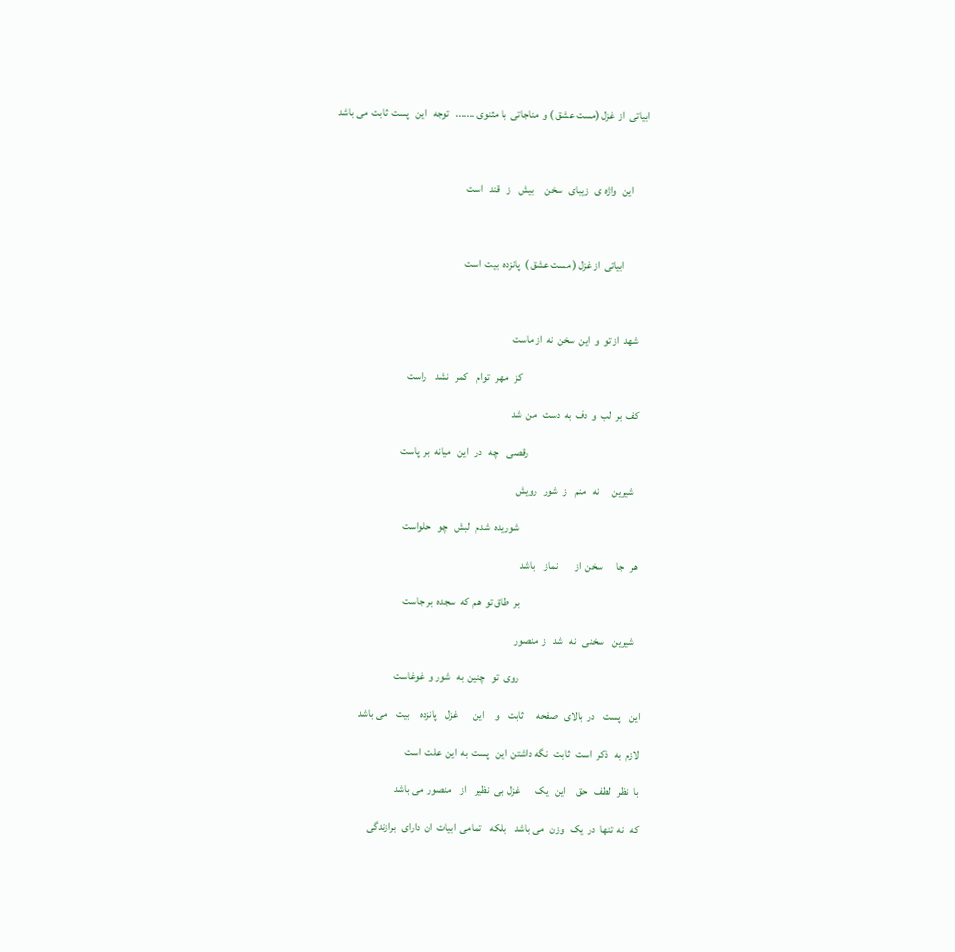ابیاتی  از  غزل (مست عشق ) و  مناجاتی  با مثنوی .......   توجه   این   پست  ثابت  می باشد



       این   واژه ی   زیبای   سخن     بیش    ز   قند   است



           ابیاتی  از غزل ( مست عشق )  پانزده  بیت  است



    شهد  از تو  و  این  سخن  نه  از ماست

                                                          کز   مهر   توام    کمر   نشد    راست

   کف  بر  لب  و  دف  به  دست   من  شد

                                                       رقصی    چه   در   این   میانه  بر  پاست

     شیرین      نه   منم    ز  شور   رویش

                                                           شوریده  شدم   لبش   چو   حلواست

   هر   جا      سخن  از        نماز    باشد

                                                          بر  طاق تو  هم  که  سجده  بر جاست

    شیرین    سخنی   نه   شد   ز  منصور

                                                          روی  تو   چنین  به   شور و  غوغاست

 این    پست    در  بالای   صفحه      ثابت    و     این       غزل    پانزده     بیت    می باشد

 لازم  به   ذکر  است   ثابت   نگه داشتن  این   پست  به  این  علت  است

 با  نظر   لطف   حق     این   یک       غزل  بی  نظیر    از    منصور  می باشد

 که   نه  تنها  در  یک   وزن   می باشد    بلکه    تمامی  ابیات  ان  دارای   برازندگی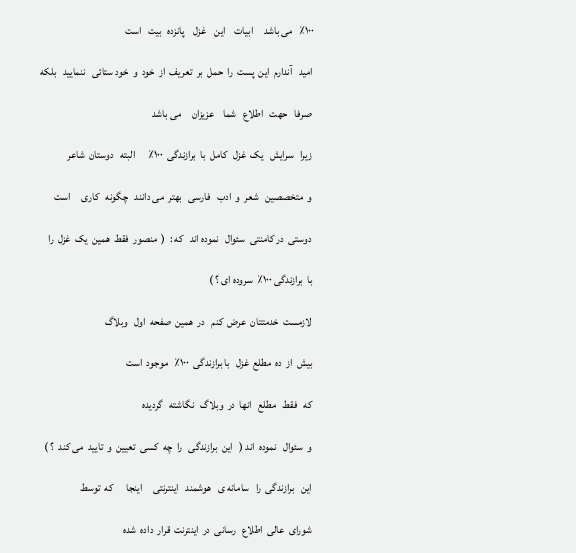٪۱۰۰   می باشد     ابیات    این    غزل    پانزده   بیت   است

 امید   آندارم  این  پست  را  حمل  بر  تعریف  از  خود  و  خود ستائی   ننمایید   بلکه

 صرفا   حهت   اطلاع   شما    عزیزان     می باشد

 زیرا   سرایش   یک  غزل   کامل  با  برازندگی  ۱۰۰٪      البته   دوستان  شاعر

 و  متخصصین   شعر  و  ادب   فارسی   بهتر  می دانند   چگونه   کاری     است

 دوستی  در کامنتی  سئوال   نموده اند   که :  (  منصور  فقط  همین  یک  غزل  را

 با  برازندگی ۱۰۰٪  سروده ای ؟ )

 لازمست  خدمتتان  عرض  کنم   در  همین  صفحه  اول   وبلاگ

 بیش  از  ده  مطلع  غزل   با برازندگی  ۱۰۰٪   موجود  است

 که   فقط   مطلع   انها  در  وبلاگ   نگاشته   گردیده

 و  سئوال   نموده  اند (   این  برازندگی   را  چه  کسی  تعیین  و  تایید  می کند  ؟ )

 این   برازندگی  را   سامانه ی   هوشمند   اینترنتی     اینجا      که  توسط

 شورای  عالی  اطلاع   رسانی  در  اینترنت  قرار  داده  شده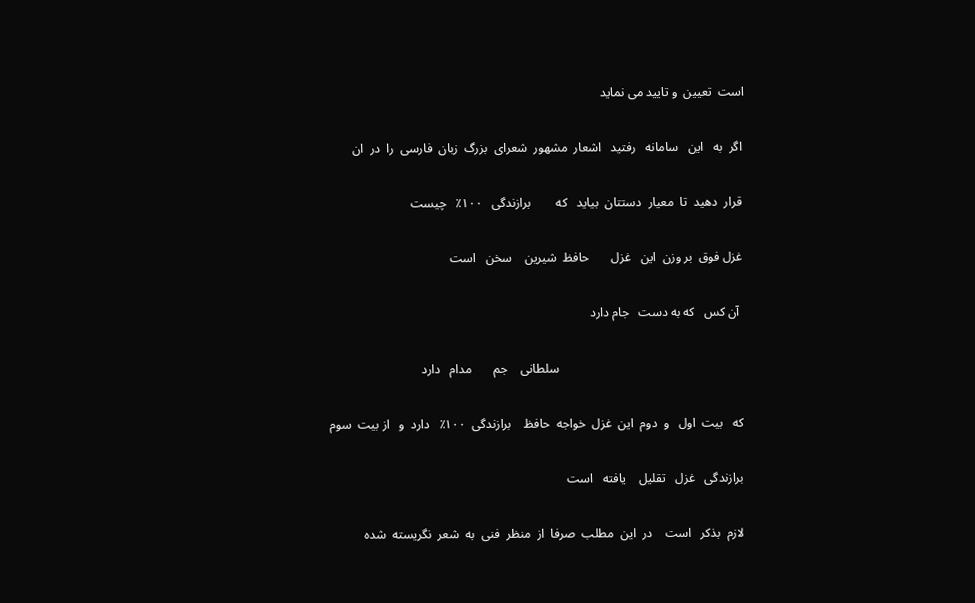است  تعیین  و تایید می نماید

 اگر  به   این   سامانه   رفتید   اشعار  مشهور  شعرای  بزرگ  زبان  فارسی  را  در  ان

 قرار  دهید  تا  معیار  دستتان  بیاید   که        برازندگی   ۱۰۰٪   چیست

 غزل فوق  بر وزن  این   غزل       حافظ  شیرین    سخن   است

  آن کس   که به دست   جام دارد

                                                            سلطانی    جم       مدام   دارد

 که   بیت  اول   و  دوم  این  غزل  خواجه  حافظ    برازندگی  ۱۰۰٪   دارد  و   از بیت  سوم

 برازندگی   غزل   تقلیل    یافته   است

 لازم  بذکر   است    در  این  مطلب  صرفا  از  منظر  فنی  به  شعر  نگریسته  شده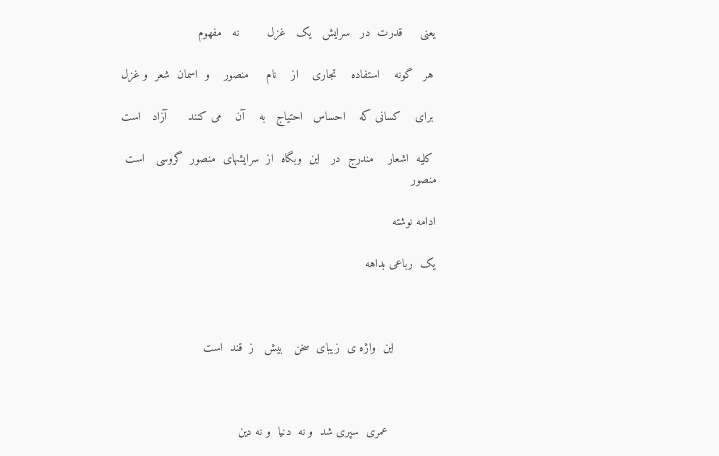یعنی     قدرت  در   سرایش   یک   غزل        نه   مفهوم

 هر   گونه    استفاده    تجاری    از    نام     منصور    و  اسمان  شعر  و غزل

 برای    کسانی که    احساس   احتیاج   به    آن    می کنند      آزاد   است

 کلیه  اشعار    مندرج  در   این  وبگاه  از  سرایشهای  منصور  گروسی   است       منصور

ادامه نوشته

یک  رباعی بداهه



            این  واژه ی  زیبای  سخن   بیش   ز  قند  است



              عمری  سپری شد  و نه  دنیا  و نه دین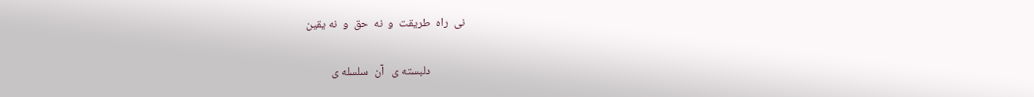نی  راه  طریقت  و  نه  حق  و  نه یقین

             دلبسته ی   آن  سلسله ی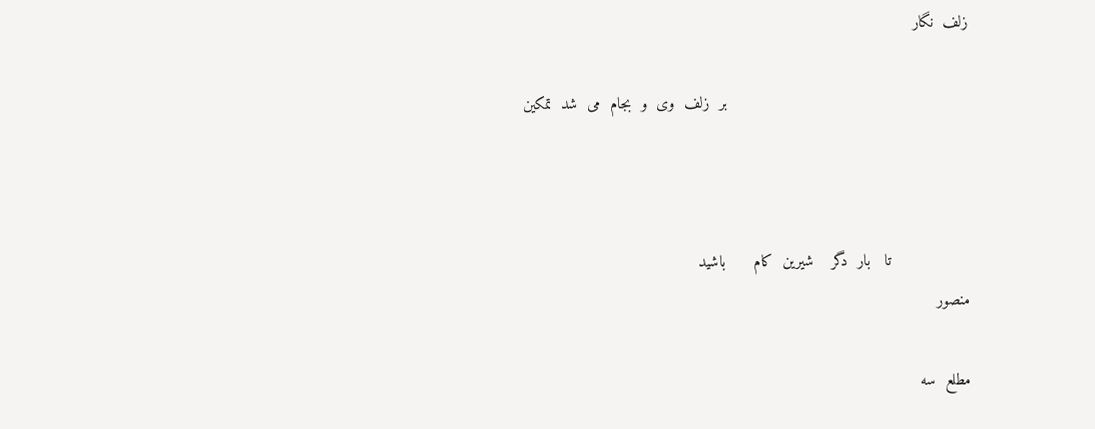زلف  نگار

                                                    بر  زلف  وی  و  بجام  می  شد  تمکین



                 تا   بار  دگر    شیرین  کام      باشید                                                      منصور

مطلع  سه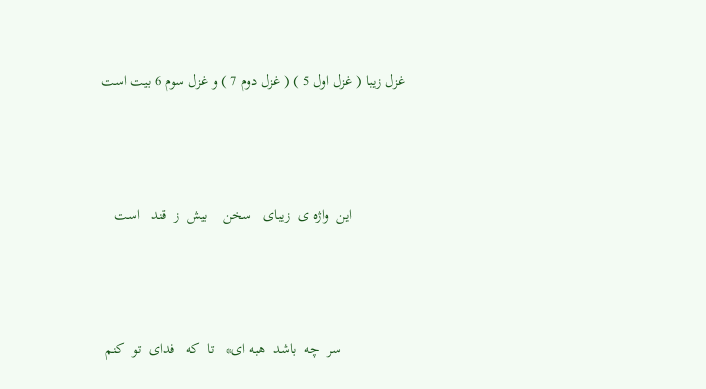غزل زیبا ( غزل اول 5 ) ( غزل دوم 7 ) و غزل سوم 6 بیت است





              این  واژه ی  زیبای   سخن    بیش  ز  قند   است





                 سر  چه  باشد  هبه ای*   تا  که   فدای  تو  کنم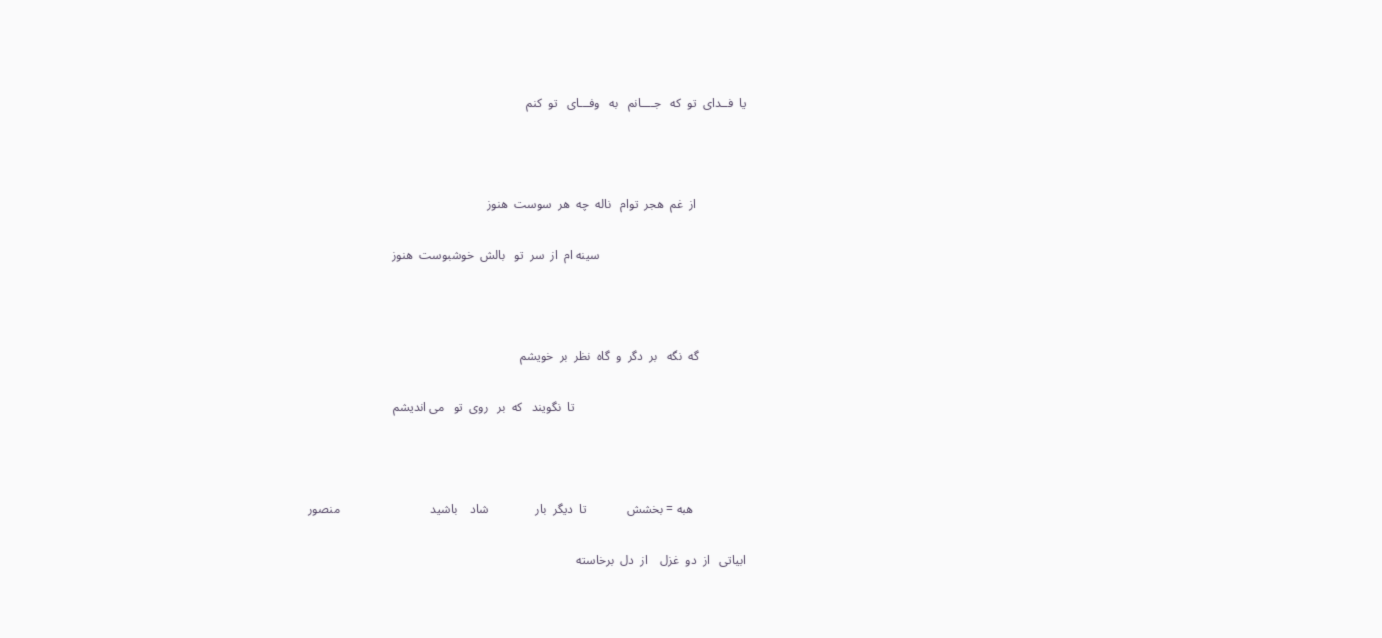یا  فــدای  تو  که   جــــانم   به   وفـــای   تو  کنم



                از  غم  هجر  توام   ناله  چه  هر  سوست  هنوز

                                               سینه ام  از  سر  تو   بالش  خوشبوست  هنوز



               گه  نگه   بر  دگر  و  گاه  نظر  بر  خویشم

                                                       تا  نگویند   که  بر   روی  تو   می اندیشم



                 هبه = بخشش             تا  دیگر  بار               شاد    باشید                             منصور

ابیاتی   از  دو  غزل    از  دل  برخاسته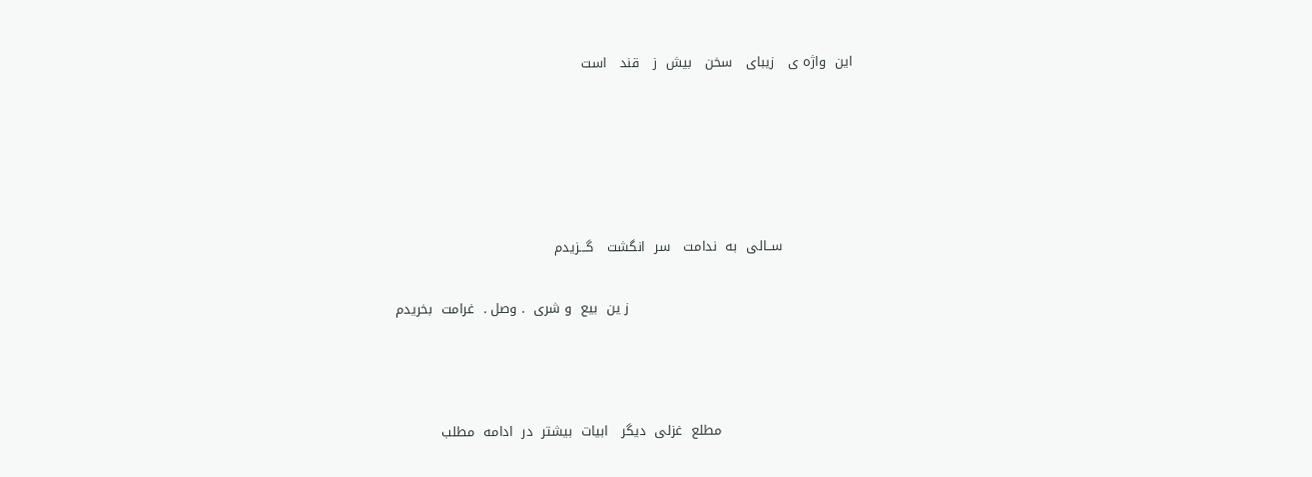این  واژه ی   زیبای   سخن   بیش  ز   قند   است





                ســالی  به  ندامت   سر  انگشت   گـــزیدم

                                                   ز ین  بیع  و شری  . وصل .  غرامت  بخریدم



                              مطلع  غزلی  دیگر   ابیات  بیشتر  در  ادامه  مطلب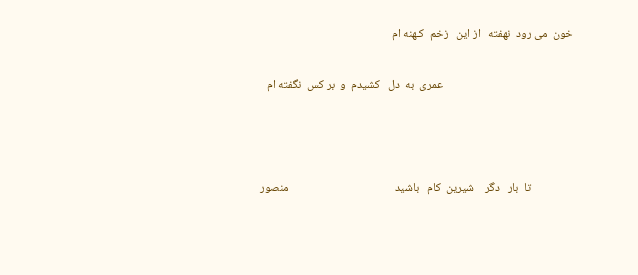خون  می رود  نهفته   از این   زخم  کـهنه ام

                                                 عمری  به  دل   کشیدم  و  بر کس  نگفته ام



                تا  بار   دگر    شیرین  کام   باشید                                        منصور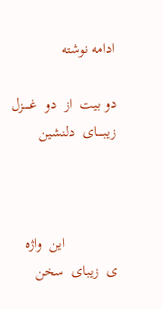ادامه نوشته

دو بیت  از  دو  غـــــزل  زیبـــــای  دلنشین



              این  واژه ی  زیبای  سخن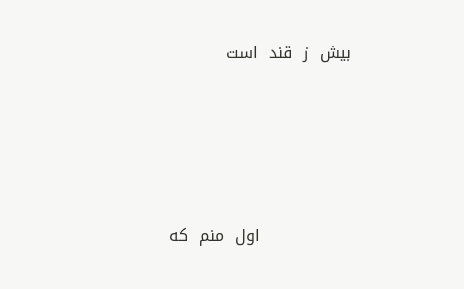بیش  ز  قند  است





                 اول  منم  که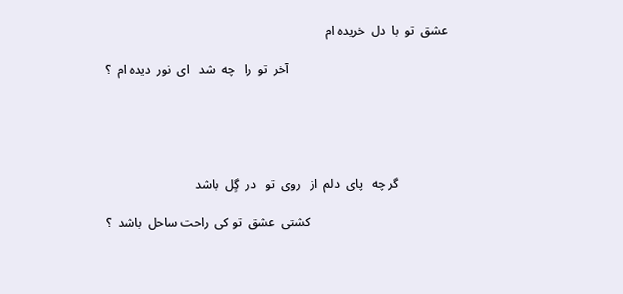عشق  تو  با  دل  خریده ام

                                                   آخر  تو  را   چه  شد   ای  نور  دیده ام  ؟





                گر چه   پای  دلم  از   روی  تو   در  گٍل  باشد

                                            کشتی  عشق  تو کی  راحت ساحل  باشد  ؟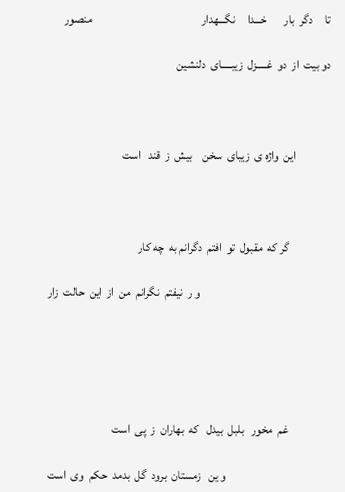تا     دگر  بار       خـــدا     نگـــهدار                                             منصور

دو بیت  از  دو  غـــــزل  زیبـــــای  دلنشین



              این  واژه ی  زیبای  سخن    بیش  ز  قند   است



                 گر که  مقبول  تو  افتم  دگرانم به  چه کار

                                                      و ر  نیفتم  نگرانم  من  از  این  حالت  زار





                 غم  مخور   بلبل  بیدل   که  بهاران  ز  پی  است

                                           و ین   زمستان  برود  گل  بدمد  حکم  وی  است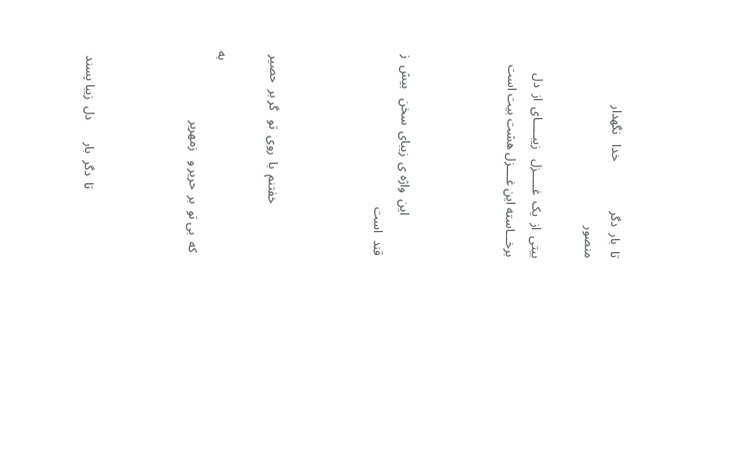تا  بار  دگر                خدا   نگهدار                                      منصور

بیتی  از  یک  غـــــزل   زیبـــــای  از  دل  برخـــاسته این غــــزل هشت بیت است



             این  واژه ی  زیبای  سخن   بیش  ز   قند  است



                خفتنم  با  روی  تو   گر بر  حصیر

                                                              به که  بی تو  بر  حریر و   زمهریر



                    تا  دگر  بار       دل  زیبا پسند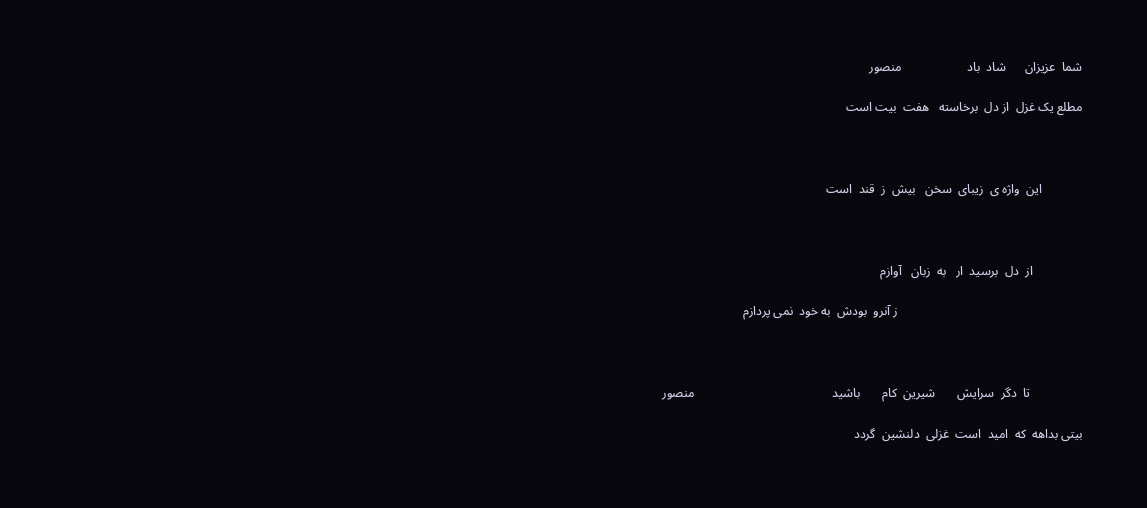شما  عزیزان      شاد  باد                     منصور

مطلع یک غزل  از دل  برخاسته   هفت  بیت است



             این  واژه ی  زیبای  سخن   بیش  ز  قند  است



                از  دل  برسید  ار   به  زبان   آوازم

                                                           ز آنرو  بودش  به خود  نمی پردازم



                 تا  دگر  سرایش       شیرین  کام       باشید                                            منصور

بیتی بداهه  که  امید  است  غزلی  دلنشین  گردد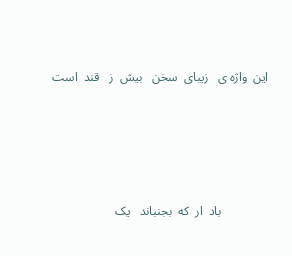این  واژه ی   زیبای  سخن   بیش  ز   قند  است





               باد  ار  که  بجنباند   یک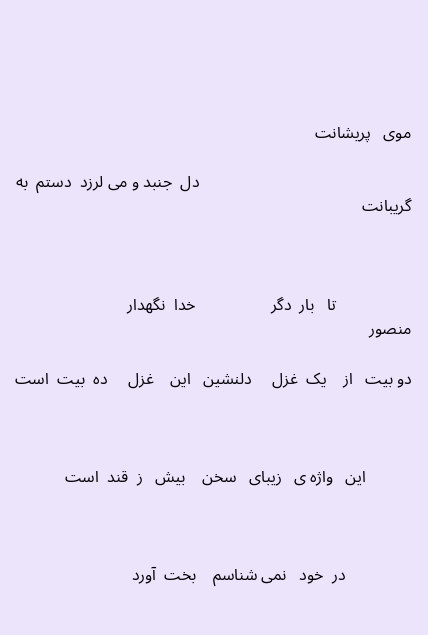موی   پریشانت

                                                   دل  جنبد و می لرزد  دستم  به  گریبانت



                  تا   بار  دگر                  خدا  نگهدار                                                      منصور

دو بیت   از    یک  غزل     دلنشین   این    غزل     ده  بیت  است



           این   واژه ی   زیبای   سخن    بیش   ز  قند  است



                در  خود   نمی شناسم    بخت  آورد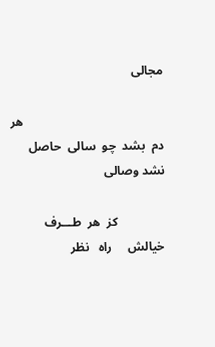مجالی

                                             هر  دم  بشد  چو  سالی  حاصل  نشد وصالی

               کز  هر  طـــرف   خیالش     راه   نظر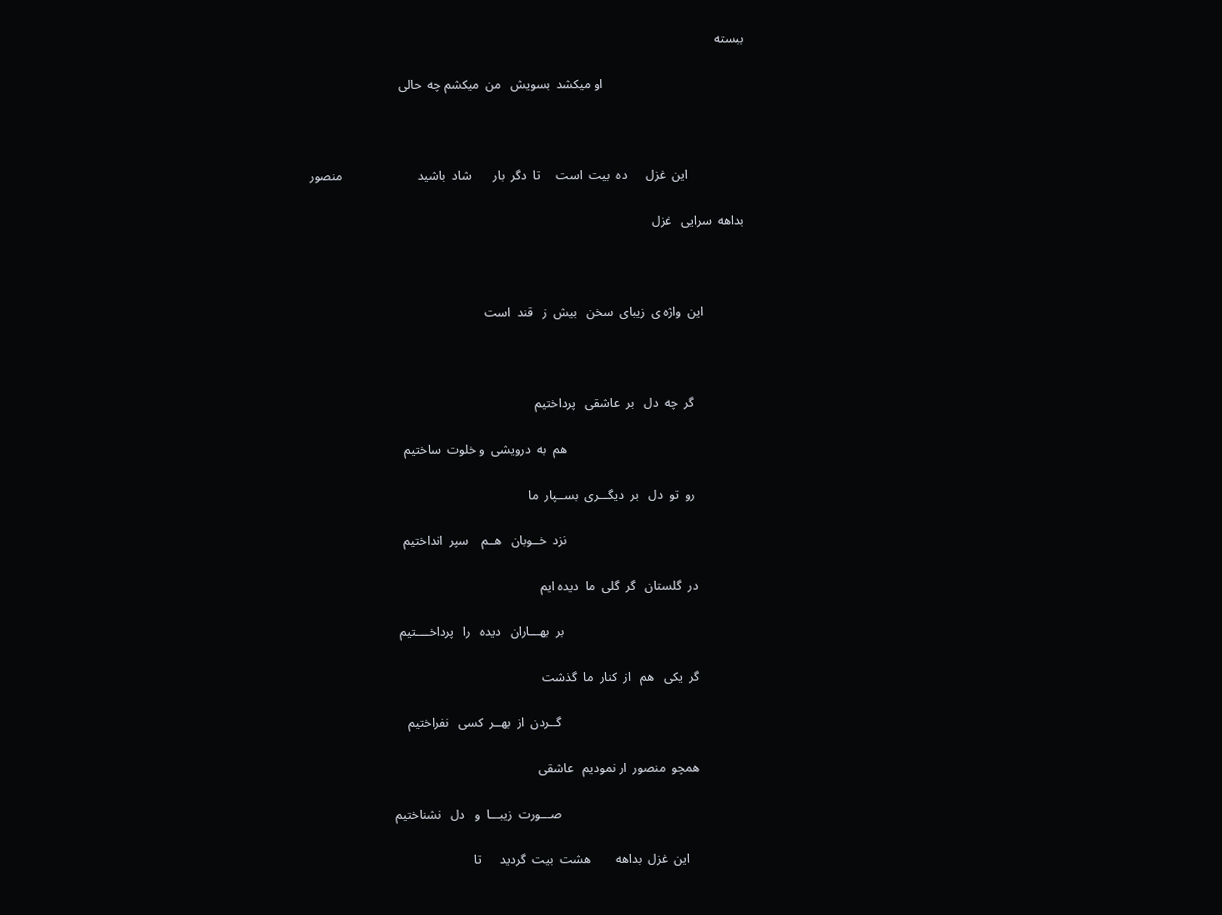ببسته

                                             او میکشد  بسویش   من  میکشم چه  حالی



                  این  غزل      ده  بیت  است     تا  دگر  بار       شاد  باشید                        منصور

بداهه  سرایی   غزل



             این  واژه ی  زیبای  سخن   بیش  ز   قند  است



                گر  چه  دل   بر  عاشقی   پرداختیم

                                                         هم  به  درویشی  و خلوت  ساختیم

                رو  تو  دل   بر  دیگـــری  بســپار  ما

                                                         نزد  خــوبان   هــم    سپر  انداختیم

               در  گلستان   گر  گلی  ما  دیده ایم

                                                          بر  بهـــاران   دیده   را   پرداخــــتیم

               گر  یکی   هم   از  کنار  ما  گذشت

                                                           گــردن  از  بهــر  کسی   نفراختیم

               همچو  منصور  ار نمودیم   عاشقی

                                                           صـــورت  زیبـــا  و   دل   نشناختیم

                  این  غزل  بداهه        هشت  بیت  گردید      تا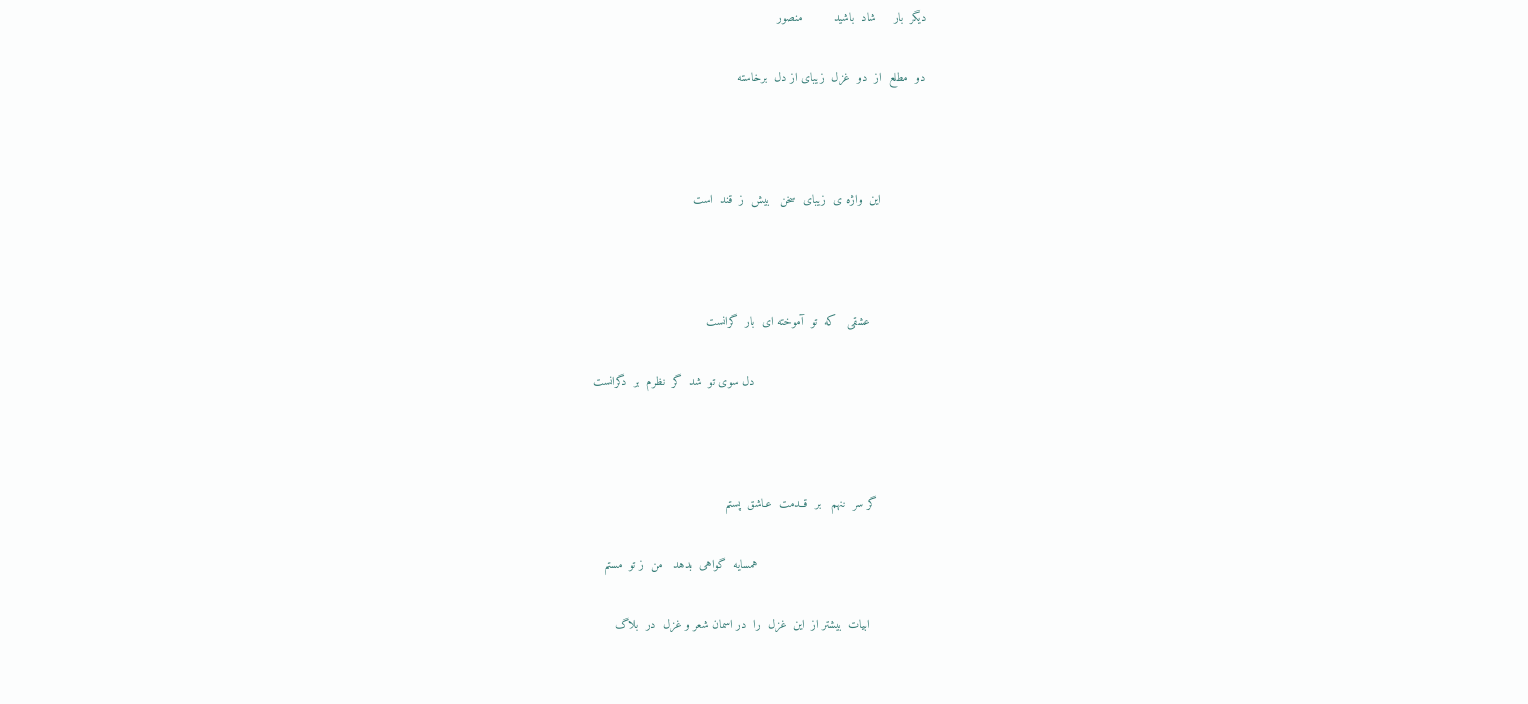دیگر  بار     شاد  باشید         منصور

دو  مطلع  از  دو  غزل  زیبای از دل  برخاسته



             این  واژه ی  زیبای  سخن   بیش  ز  قند  است



                عشقی   که  تو  آموخته ای  بار  گرانست

                                                 دل سوی تو  شد  گر  نظرم  بر  دگرانست



              گر سر  ننهم   بر  قــدمت  عـاشق  پستم

                                                همسایه  گواهی  بدهد   من  ز تو  مستم

                ابیات  بیشتر از  این  غزل  را  در اسمان شعر و غزل  در  بلاگ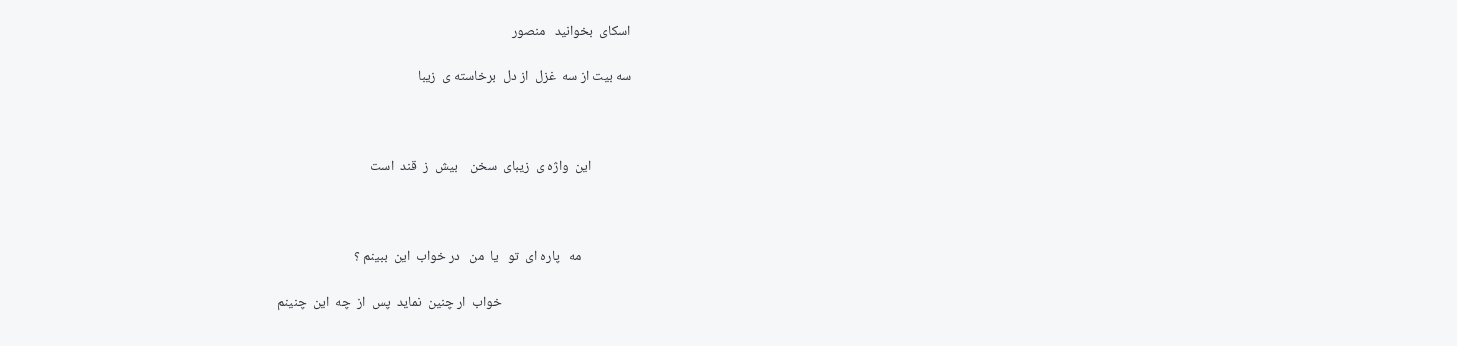اسکای  بخوانید   منصور

سه بیت از سه  غزل  از دل  برخاسته ی  زیبا



             این  واژه ی  زیبای  سخن    بیش  ز  قند  است



                مه   پاره ای  تو   یا  من   در خواب  این  ببینم ؟

                                          خواب  ار چنین  نماید  پس  از  چه  این  چنینم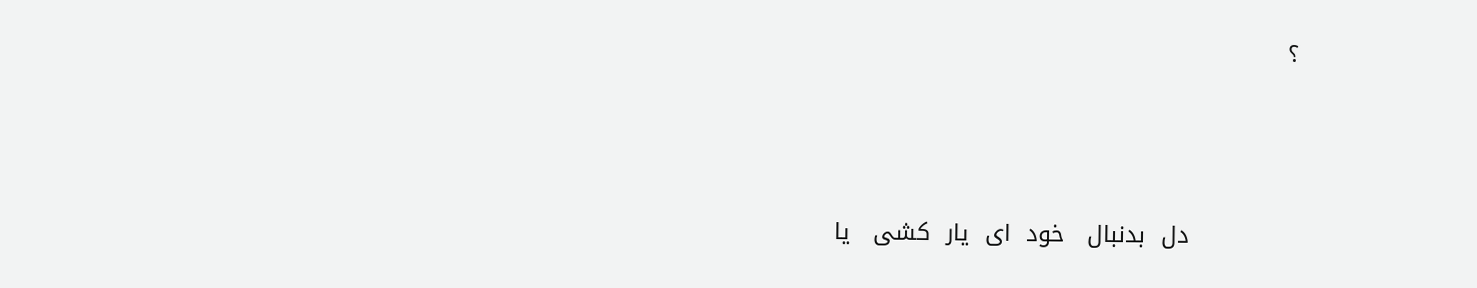؟



              دل  بدنبال   خود  ای  یار  کشی   یا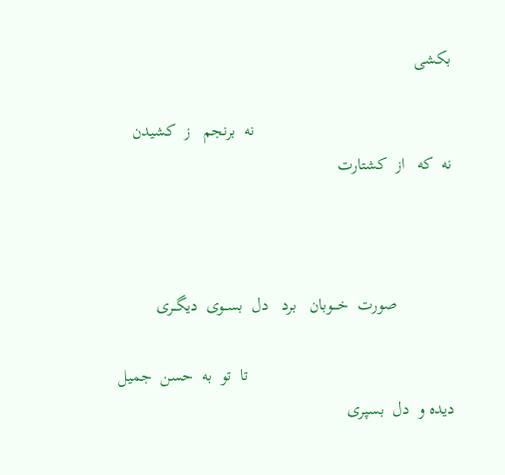بکشی

                                              نه  برنجم   ز  کشیدن    نه  که   از  کشتارت



             صورت  خـــوبان   برد   دل  بســوی  دیگــری

                                                تا  تو  به  حسن  جمیل دیده و  دل  بسپری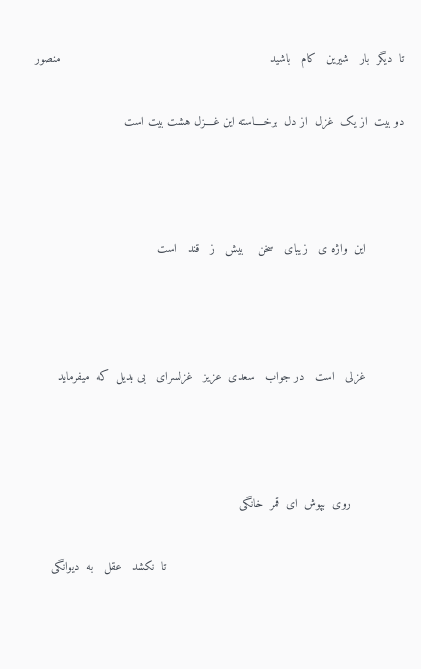تا  دیگر  بار   شیرین   کام   باشید                                                            منصور

دو بیت  از یک  غزل  از دل  برخــــاسته این غــــزل هشت بیت است



           این  واژه ی   زیبای   سخن    بیش   ز   قند   است



           غزلی   است   در جواب   سعدی  عزیز   غزلسرای   بی بدیل  که  میفرماید



               روی  بپوش  ای  قمر  خانگی

                                                                    تا  نکشد   عقل   به  دیوانگی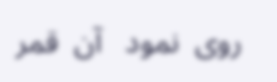روی  نمود   آن  قمر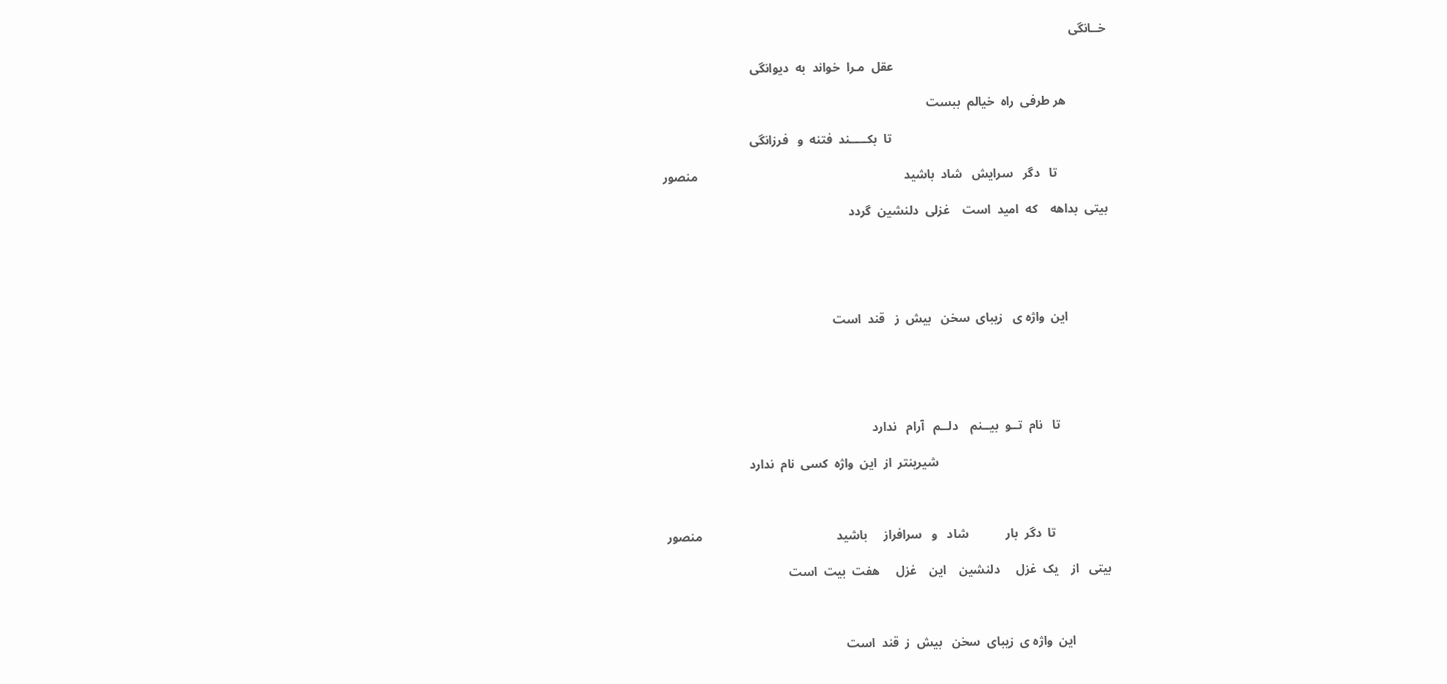خــانگی

                                                                    عقل  مـرا  خواند  به  دیوانگی

             هر طرفی  راه  خیالم  ببست

                                                                     تا  بکـــــند  فتنه  و   فرزانگی

                تا   دگر   سرایش   شاد  باشید                                                                  منصور

بیتی  بداهه    که  امید  است    غزلی  دلنشین  گردد





             این  واژه ی   زیبای  سخن   بیش  ز   قند  است





                تا   نام  تــو  بیــنم    دلــم   آرام   ندارد

                                                       شیرینتر  از  این  واژه  کسی  نام  ندارد



                  تا  دگر  بار            شاد   و   سرافراز     باشید                                           منصور

بیتی   از    یک  غزل     دلنشین    این    غزل     هفت  بیت  است



            این  واژه ی  زیبای  سخن   بیش  ز  قند  است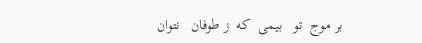بر موج  تو   بیمی  که  ز طوفان   نتوان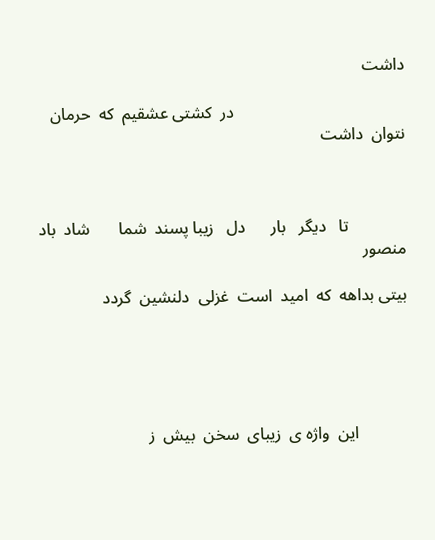داشت

                                         در  کشتی عشقیم  که  حرمان  نتوان  داشت



              تا   دیگر   بار      دل   زیبا پسند  شما       شاد  باد                                 منصور

بیتی بداهه  که  امید  است  غزلی  دلنشین  گردد





            این  واژه ی  زیبای  سخن  بیش  ز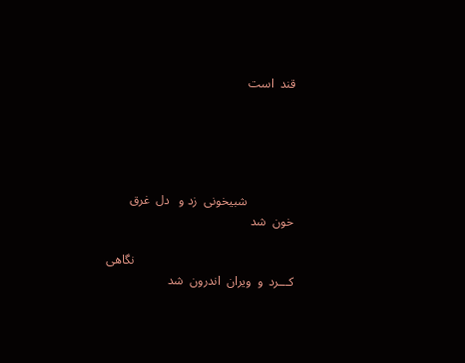قند  است





               شبیخونی  زد و   دل  غرق  خون  شد

                                                   نگاهی  کـــرد  و  ویران  اندرون  شد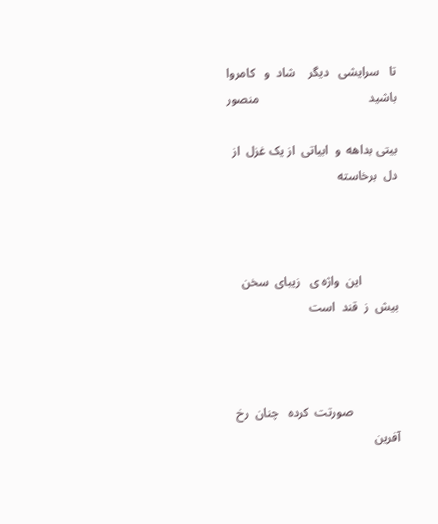تا   سرایشی   دیگر    شاد  و   کامروا  باشید                                   منصور

بیتی بداهه  و  ابیاتی  از یک غزل  از دل  برخاسته



            این  واژه ی   زیبای  سخن    بیش  ز  قند  است



               صورتت  کرده   چنان  رخ  آفرین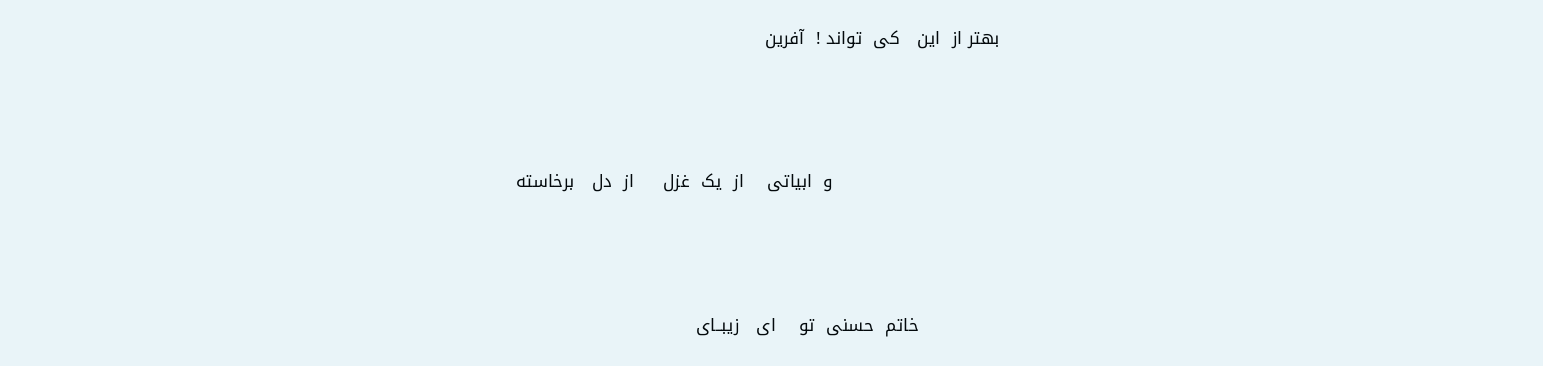بهتر از  این   کی  تواند !  آفرین



                             و  ابیاتی    از  یک  غزل     از  دل   برخاسته



              خاتم  حسنی  تو    ای   زیبــای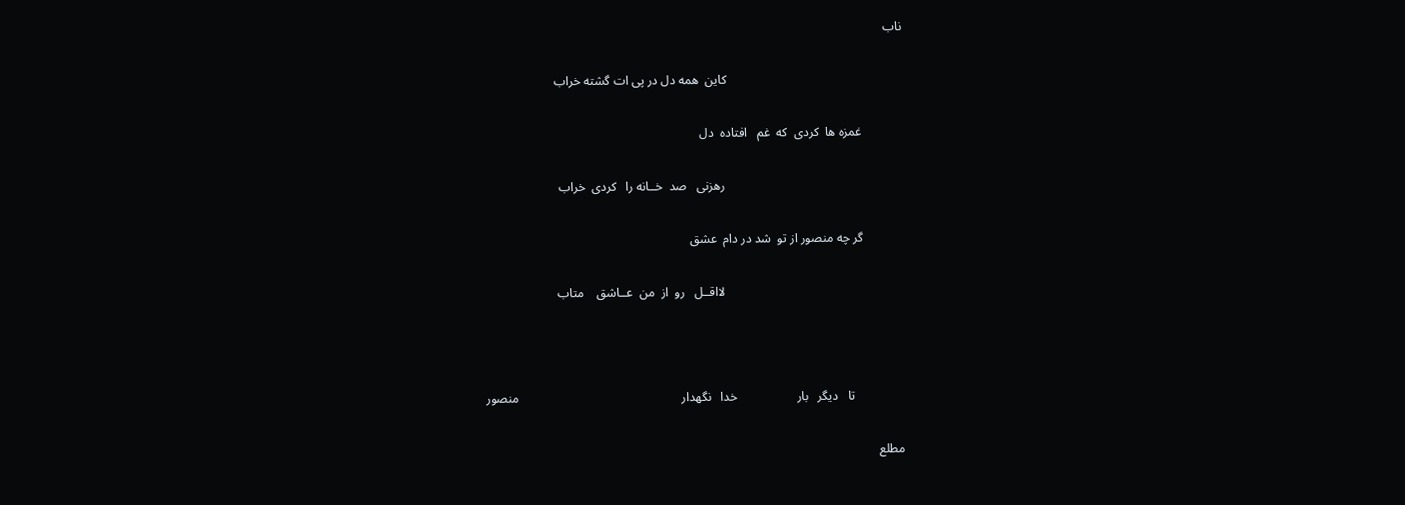ناب

                                                        کاین  همه دل در پی ات گشته خراب

             غمزه ها  کردی  که  غم   افتاده  دل

                                                         رهزنی   صد  خــانه را   کردی  خراب

             گر چه منصور از تو  شد در دام  عشق

                                                         لااقــل   رو  از  من  عــاشق    متاب



                تا   دیگر   بار                   خدا   نگهدار                                                    منصور

مطلع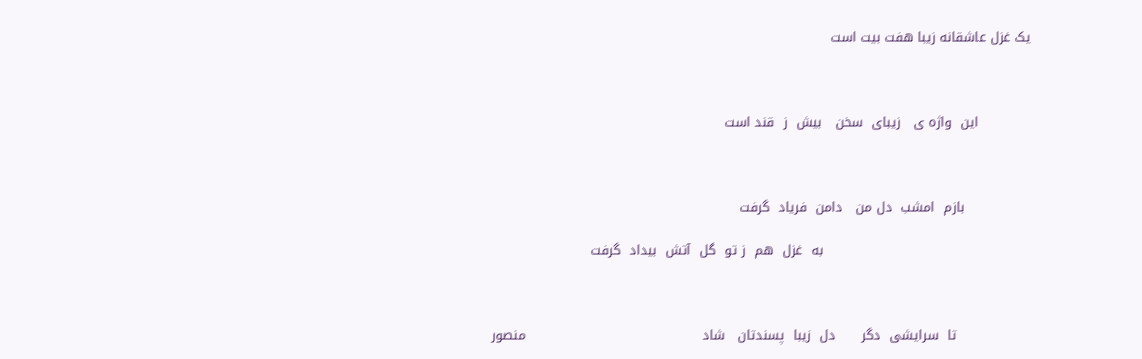یک غزل عاشقانه زیبا هفت بیت است



            این  واژه ی   زیبای  سخن   بیش  ز  قند است



               بازم  امشب  دل من   دامن  فریاد  گرفت

                                               به  غزل  هم  ز تو  گل  آتش  بیداد  گرفت



                 تا  سرایشی  دگر      دل  زیبا  پسندتان   شاد                                        منصور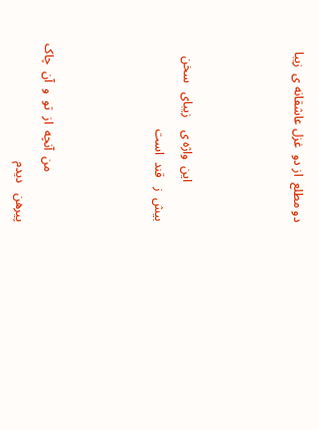دو مطلع  از دو  غزل عاشقانه ی  زیبا



             این  واژه ی    زیبای   سخن   بیش  ز   قند  است



                من  آنچه  از  تو  و  آن  چاک  پیرهن   دیدم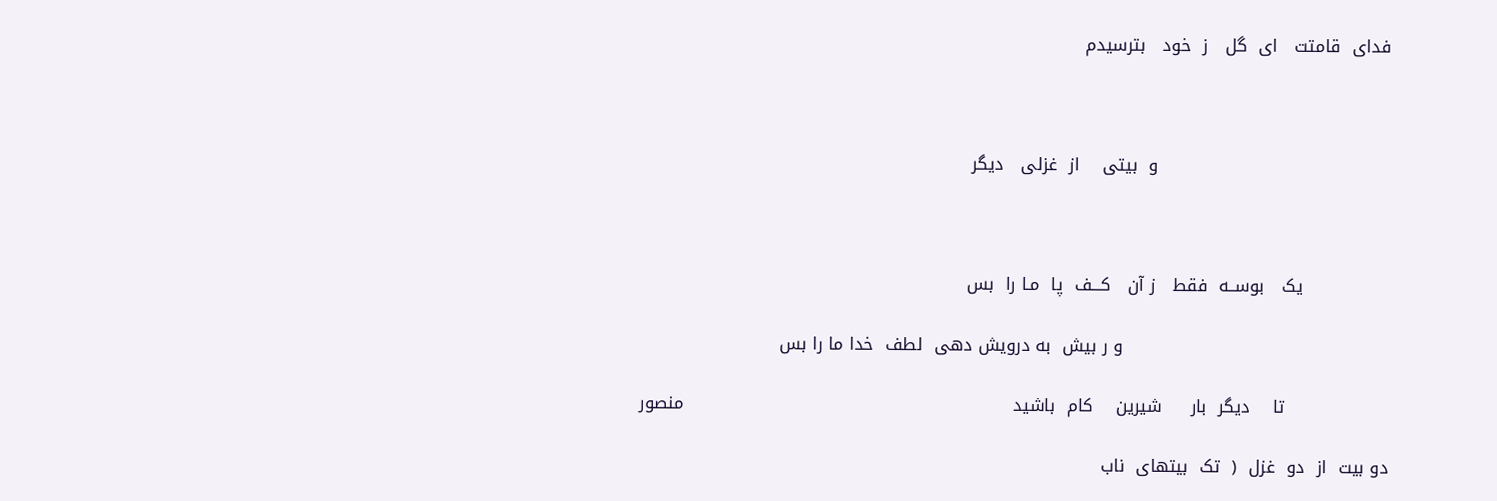فدای  قامتت   ای  گل   ز  خود   بترسیدم



                                        و  بیتی    از  غزلی   دیگر



               یک   بوســه  فقط   ز آن   کـــف  پا  مـا را  بس

                                              و ر بیش  به درویش دهی  لطف  خدا ما را بس

                  تا    دیگر  بار     شیرین    کام  باشید                                                         منصور

دو بیت  از  دو  غزل  (  تک  بیتهای  ناب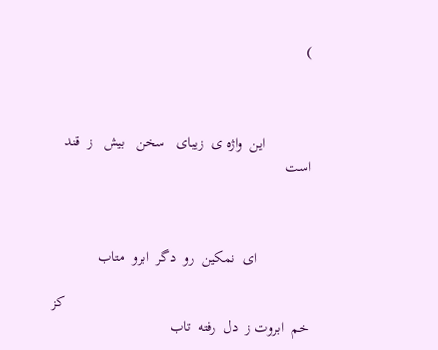)



            این  واژه ی  زیبای   سخن   بیش   ز  قند  است



              ای  نمکین  رو  دگر  ابرو  متاب

                                                                 کز خم  ابروت ز  دل  رفته  تاب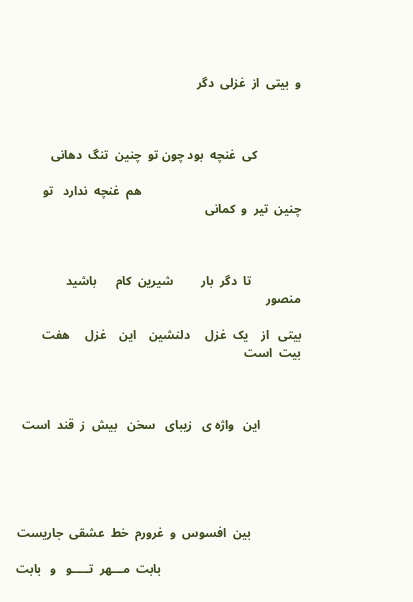و  بیتی  از  غزلی  دگر



              کی  غنچه  بود چون تو  چنین  تنگ  دهانی

                                                   هم  غنچه  ندارد   تو  چنین  تیر  و  کمانی



                تا  دگر  بار         شیرین  کام      باشید                                                   منصور

بیتی   از    یک  غزل     دلنشین    این    غزل     هفت  بیت  است



             این   واژه ی   زیبای   سخن   بیش  ز  قند  است





                بین  افسوس  و  غرورم  خط  عشقی  جاریست

                                             بابت  مـــهر  تـــــو   و   بابت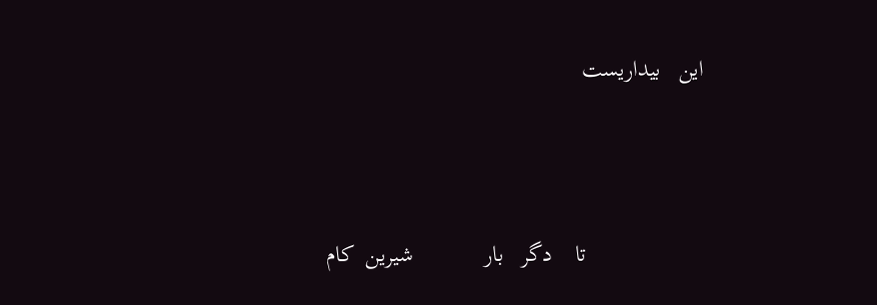این   بیداریست



                    تا    دگر   بار            شیرین  کام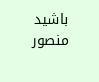باشید                                                      منصور